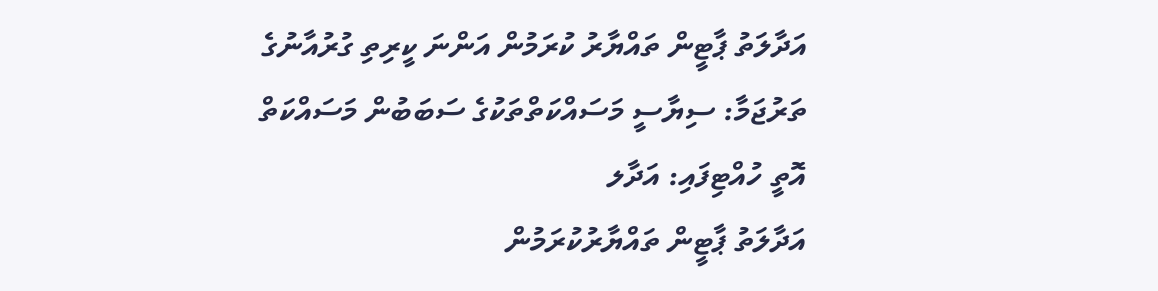އަދާލަތު ޕާޓީން ތައްޔާރު ކުރަމުން އަންނަ ކީރިތި ގުރުއާނުގެ ތަރުޖަމާ: ސިޔާސީ މަސައްކަތްތަކުގެ ސަބަބުން މަސައްކަތް އޮތީ ހުއްޓިފައި: އަދާލ
އަދާލަތު ޕާޓީން ތައްޔާރުކުރަމުން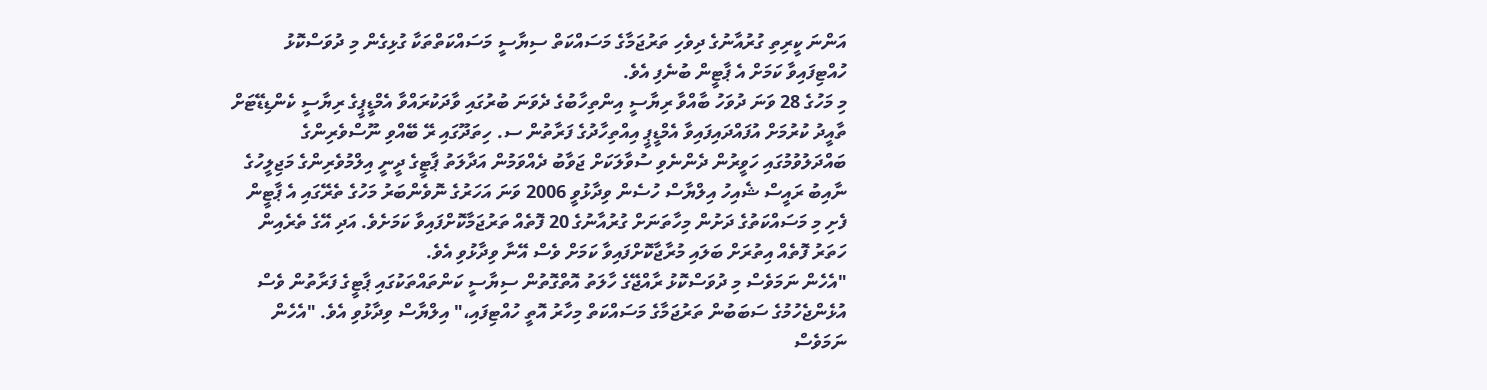އަންނަ ކީރިތި ގުރުއާނުގެ ދިވެހި ތަރުޖަމާގެ މަސައްކަތް ސިޔާސީ މަސައްކަތްތަކާ ގުޅިގެން މި ދުވަސްކޮޅު ހުއްޓިފައިވާ ކަމަށް އެ ޕާޓީން ބުނެފި އެވެ.
މި މަހުގެ 28 ވަނަ ދުވަހު ބާއްވާ ރިޔާސީ އިންތިހާބުގެ ދެވަނަ ބުރުގައި ވާދަކުރައްވާ އެމްޑީޕީގެ ރިޔާސީ ކެންޑިޑޭޓަށް ތާއީދު ކުރުމަށް އުފައްދައިފައިވާ އެމްޑީޕީ އިއްތިހާދުގެ ފަރާތުން ސ. ހިތަދޫގައި ރޭ ބޭއްވި ނޫސްވެރިންގެ ބައްދަލުވުމުގައި ހަވީރުން ދެންނެވި ސުވާލަކަށް ޖަވާބު ދެއްވަމުން އަދާލަތު ޕާޓީގެ ދީނީ އިލްމުވެރިންގެ މަޖިލީހުގެ ނާއިބު ރައީސް ޝެއިހު އިލްޔާސް ހުސެން ވިދާޅުވީ 2006 ވަނަ އަހަރުގެ ނޮވެންބަރު މަހުގެ ތެރޭގައި އެ ޕާޓީން ފެށި މި މަސައްކަތުގެ ދަށުން މިހާތަނަށް ގުރުއާނުގެ 20 ފޮތެއް ތަރުޖަމާކޮށްފައިވާ ކަމަށެވެ. އަދި އޭގެ ތެރެއިން ހަތަރު ފޮތެއް އިތުރަށް ބަލައި މުރާޖާކޮށްފައިވާ ކަމަށް ވެސް އޭނާ ވިދާޅުވި އެވެ.
"އެހެން ނަމަވެސް މި ދުވަސްކޮޅު ރާއްޖޭގެ ހާލަތު އޮތްގޮތުން ސިޔާސީ ކަންތައްތަކުގައި ޕާޓީގެ ފަރާތުން ވެސް އުޅެންޖެހުމުގެ ސަބަބުން ތަރުޖަމާގެ މަސައްކަތް މިހާރު އޮތީ ހުއްޓިފައި،" އިލްޔާސް ވިދާޅުވި އެވެ. "އެހެން ނަމަވެސް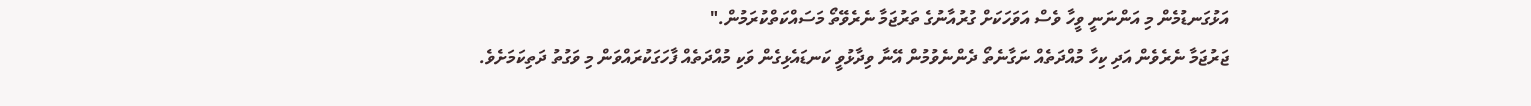އަޅުގަނޑުމެން މި އަންނަނީ ވީހާ ވެސް އަވަހަކަށް ގުރުއާނުގެ ތަރުޖަމާ ނެރެވޭތޯ މަސައްކަތްކުރަމުން."
ޖަރުޖަމާ ނެރެވެން އަދި ކިހާ މުއްދަތެއް ނަގާނެތޯ ދެންނެވުމުން އޭނާ ވިދާޅުވީ ކަނޑައެޅިގެން ވަކި މުއްދަތެއް ފާހަގަކުރައްވަން މި ވަގުތު ދަތިކަމަށެވެ.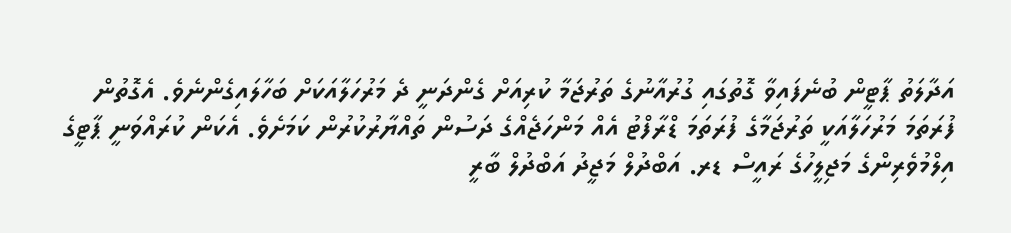އަދާލަތު ޕާޓީން ބުނެފައިވާ ގޮތުގައި ގުރުއާނުގެ ތަރުޖަމާ ކުރިއަށް ގެންދަނީ ދެ މަރުހަލާއަކަށް ބަހާލައިގެންނެވެ. އެގޮތުން ފުރަތަމަ މަރުހަލާއަކީ ތަރުޖަމާގެ ފުރަތަމަ ޑްރާފްޓު އެއް މަންހަޖެއްގެ ދަސުން ތައްޔާރުކުރުން ކަމަށެވެ. އެކަން ކުރައްވަނީ ޕާޓީގެ އިލްމުވެރިންގެ މަޖިލީހުގެ ރައީސް ޑރ. އަބްދުލް މަޖީދު އަބްދުލް ބާރީ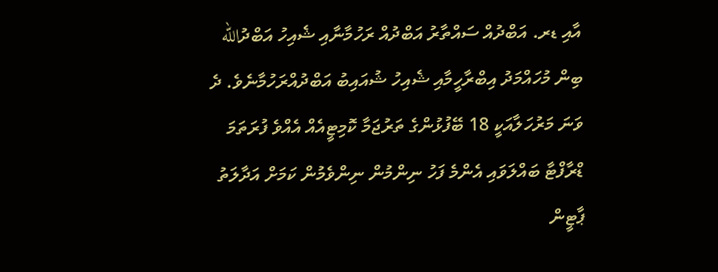އާއި ޑރ. އަބްދުއް ސައްތާރު އަބްދުއް ރަހުމާނާއި ޝެއިހު އަބްދުالله ބިން މުހައްމަދު އިބްރާހީމާއި ޝެއިހު ޝުއައިބު އަބްދުއްރަހުމާނެވެ. ދެ ވަނަ މަރުހަލާއަކީ 18 ބޭފުޅުންގެ ތަރުޖަމާ ކޮމިޓީއެއް އެއްވެ ފުރަތަމަ ޑްރާފްޓާ ބައްލަވައި އެންމެ ފަހު ނިންމުން ނިންވެމުން ކަމަށް އަދާލަތު ޕާޓީން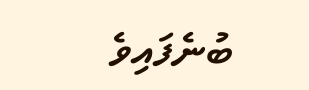ބުނެފައިވެ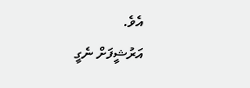އެވެ.
އަރުޝީފަށް ނެގީ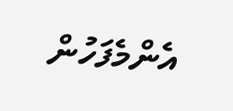އެންމެފަހުން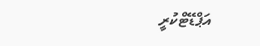އަޕްޑޭޓްކުރީ